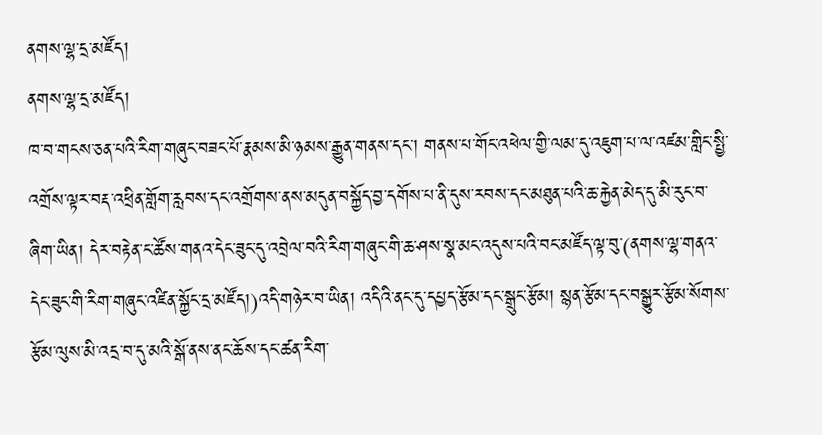ནགས་ལྷ་དྲ་མཛོད།
ནགས་ལྷ་དྲ་མཛོད།
ཁ་བ་གངས་ཅན་པའི་རིག་གཞུང་བཟང་པོ་རྣམས་མི་ཉམས་རྒྱུན་གནས་དང་། གནས་པ་གོང་འཕེལ་གྱི་ལམ་དུ་འཇུག་པ་ལ་འཛམ་གླིང་སྤྱི་འགྲོས་ལྟར་བརྡ་འཕྲིན་གློག་རླབས་དང་འགྲོགས་ནས་མདུན་བསྐྱོད་བྱ་དགོས་པ་ནི་དུས་རབས་དང་མཐུན་པའི་ཆ་རྐྱེན་མེད་དུ་མི་རུང་བ་ཞིག་ཡིན། དེར་བརྟེན་ང་ཚོས་གནའ་དེང་ཟུང་དུ་འབྲེལ་བའི་རིག་གཞུང་གི་ཆ་ཤས་སྣ་མང་འདུས་པའི་བང་མཛོད་ལྟ་བུ་(ནགས་ལྷ་གནའ་དེང་ཟུང་གི་རིག་གཞུང་འཛིན་སྐྱོང་དྲ་མཛོད།)འདི་གཉེར་བ་ཡིན། འདིའི་ནང་དུ་དཔྱད་རྩོམ་དང་སྒྲུང་རྩོམ། སྙན་རྩོམ་དང་བསྒྱུར་རྩོམ་སོགས་རྩོམ་ལུས་མི་འདྲ་བ་དུ་མའི་སྒོ་ནས་ནང་ཆོས་དང་ཚན་རིག་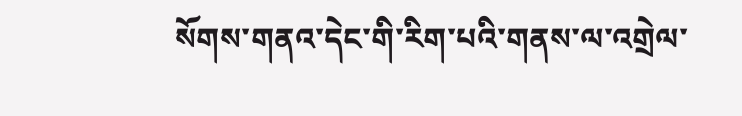སོགས་གནའ་དེང་གི་རིག་པའི་གནས་ལ་འགྲེལ་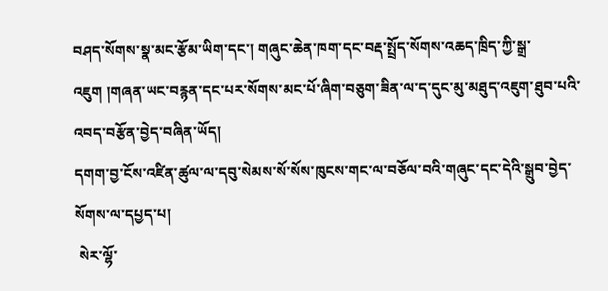བཤད་སོགས་སྣ་མང་རྩོམ་ཡིག་དང་། གཞུང་ཆེན་ཁག་དང་བརྡ་སྤྲོད་སོགས་འཆད་ཁྲིད་ཀྱི་སྒྲ་འཇུག །གཞན་ཡང་བརྙན་དང་པར་སོགས་མང་པོ་ཞིག་བཅུག་ཟིན་ལ་ད་དུང་མུ་མཐུད་འཇུག་ཐུབ་པའི་འབད་བརྩོན་བྱེད་བཞིན་ཡོད།
དགག་བྱ་ངོས་འཛིན་ཚུལ་ལ་དབུ་སེམས་སོ་སོས་ཁུངས་གང་ལ་བཅོལ་བའི་གཞུང་དང་དེའི་སྒྲུབ་བྱེད་སོགས་ལ་དཔྱད་པ།
 སེར་ལྷོ་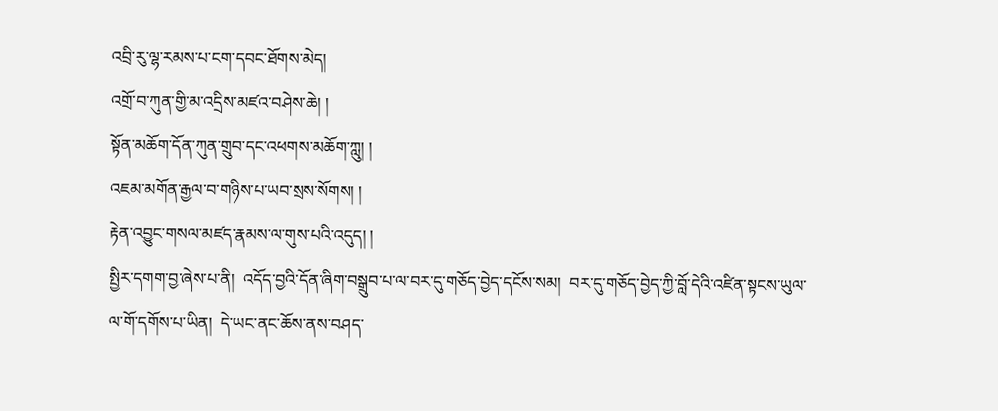འབྲི་རུ་ལྷ་རམས་པ་ངག་དབང་ཐོགས་མེད།
འགྲོ་བ་ཀུན་གྱི་མ་འདྲིས་མཛའ་བཤེས་ཆེ། །
སྟོན་མཆོག་དོན་ཀུན་གྲུབ་དང་འཕགས་མཆོག་ཀླུ། །
འཇམ་མགོན་རྒྱལ་བ་གཉིས་པ་ཡབ་སྲས་སོགས། །
རྟེན་འབྱུང་གསལ་མཛད་རྣམས་ལ་གུས་པའི་འདུད། །
སྤྱིར་དགག་བྱ་ཞེས་པ་ནི།  འདོད་བྱའི་དོན་ཞིག་བསྒྲུབ་པ་ལ་བར་དུ་གཅོད་བྱེད་དངོས་སམ།  བར་དུ་གཅོད་བྱེད་ཀྱི་བློ་དེའི་འཛིན་སྟངས་ཡུལ་ལ་གོ་དགོས་པ་ཡིན།  དེ་ཡང་ནང་ཆོས་ནས་བཤད་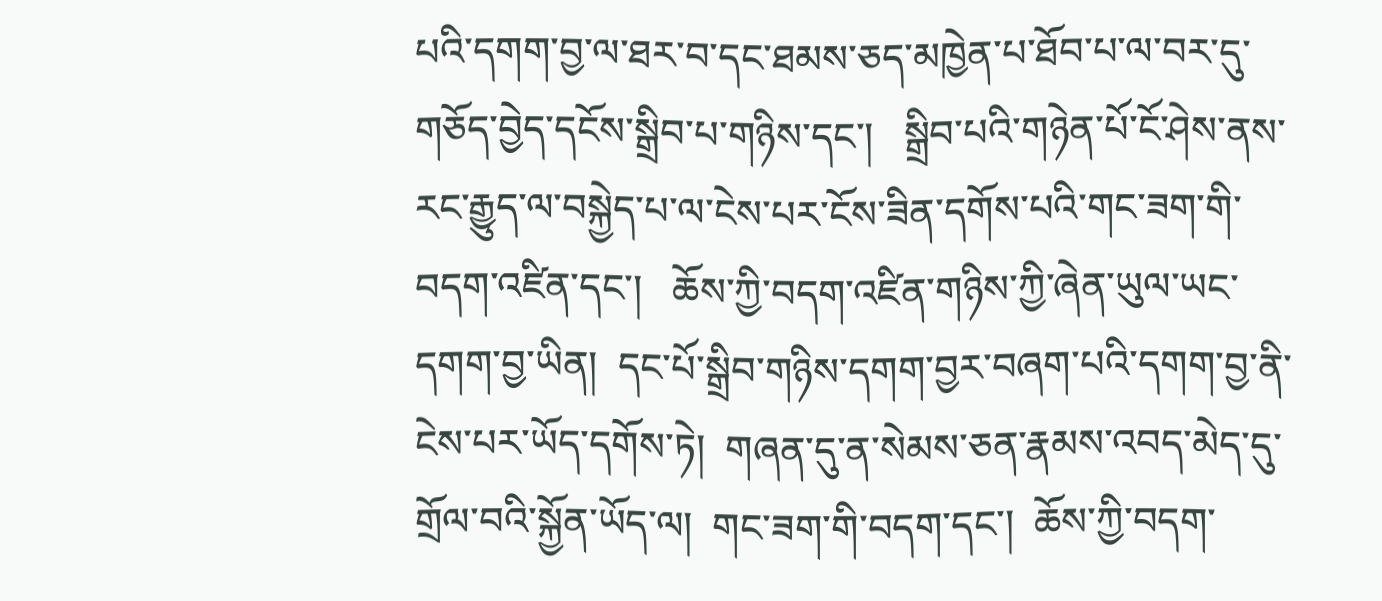པའི་དགག་བྱ་ལ་ཐར་བ་དང་ཐམས་ཅད་མཁྱེན་པ་ཐོབ་པ་ལ་བར་དུ་གཅོད་བྱེད་དངོས་སྒྲིབ་པ་གཉིས་དང་།   སྒྲིབ་པའི་གཉེན་པོ་ངོ་ཤེས་ནས་རང་རྒྱུད་ལ་བསྐྱེད་པ་ལ་ངེས་པར་ངོས་ཟིན་དགོས་པའི་གང་ཟག་གི་བདག་འཛིན་དང་།   ཆོས་ཀྱི་བདག་འཛིན་གཉིས་ཀྱི་ཞེན་ཡུལ་ཡང་དགག་བྱ་ཡིན།  དང་པོ་སྒྲིབ་གཉིས་དགག་བྱར་བཞག་པའི་དགག་བྱ་ནི་ངེས་པར་ཡོད་དགོས་ཏེ།  གཞན་དུ་ན་སེམས་ཅན་རྣམས་འབད་མེད་དུ་གྲོལ་བའི་སྐྱོན་ཡོད་ལ།  གང་ཟག་གི་བདག་དང་།  ཆོས་ཀྱི་བདག་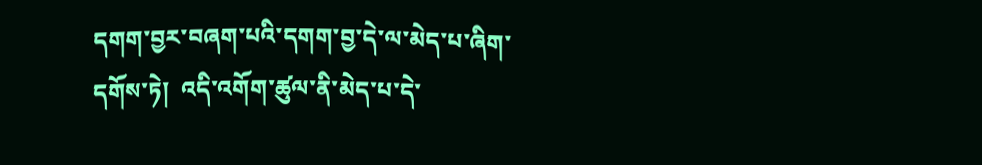དགག་བྱར་བཞག་པའི་དགག་བྱ་དེ་ལ་མེད་པ་ཞིག་དགོས་ཏེ།  འདི་འགོག་ཚུལ་ནི་མེད་པ་དེ་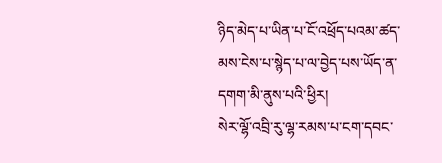ཉིད་མེད་པ་ཡིན་པ་ངོ་འཕྲོད་པའམ་ཚད་མས་ངེས་པ་སྙེད་པ་ལ་བྱེད་པས་ཡོད་ན་དགག་མི་ནུས་པའི་ཕྱིར།
སེར་ལྷོ་འབྲི་རུ་ལྷ་རམས་པ་ངག་དབང་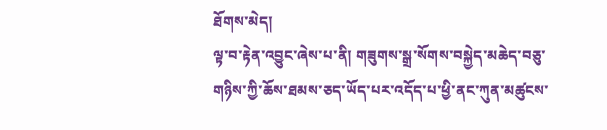ཐོགས་མེད།
ལྟ་བ་རྟེན་འབྱུང་ཞེས་པ་ནི། གཟུགས་སྒྲ་སོགས་བསྐྱེད་མཆེད་བཅུ་གཉིས་ཀྱི་ཆོས་ཐམས་ཅད་ཡོད་པར་འདོད་པ་ཕྱི་ནང་ཀུན་མཚུངས་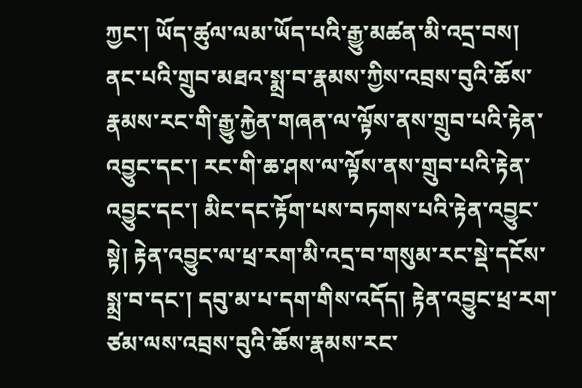ཀྱང་། ཡོད་ཚུལ་ལམ་ཡོད་པའི་རྒྱུ་མཚན་མི་འདྲ་བས། ནང་པའི་གྲུབ་མཐའ་སྨྲ་བ་རྣམས་ཀྱིས་འབྲས་བུའི་ཆོས་རྣམས་རང་གི་རྒྱུ་རྐྱེན་གཞན་ལ་ལྟོས་ནས་གྲུབ་པའི་རྟེན་འབྱུང་དང་། རང་གི་ཆ་ཤས་ལ་ལྟོས་ནས་གྲུབ་པའི་རྟེན་འབྱུང་དང་། མིང་དང་རྟོག་པས་བཏགས་པའི་རྟེན་འབྱུང་སྟེ། རྟེན་འབྱུང་ལ་ཕྲ་རག་མི་འདྲ་བ་གསུམ་རང་སྡེ་དངོས་སྨྲ་བ་དང་། དབུ་མ་པ་དག་གིས་འདོད། རྟེན་འབྱུང་ཕྲ་རག་ཙམ་ལས་འབྲས་བུའི་ཆོས་རྣམས་རང་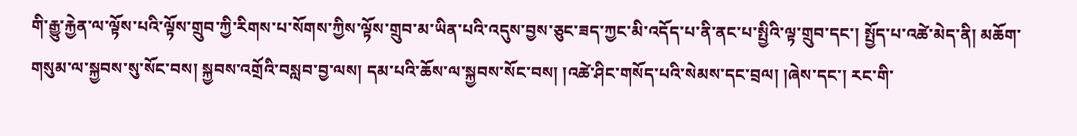གི་རྒྱུ་རྐྱེན་ལ་ལྟོས་པའི་ལྟོས་གྲུབ་ཀྱི་རིགས་པ་སོགས་ཀྱིས་ལྟོས་གྲུབ་མ་ཡིན་པའི་འདུས་བྱས་ཅུང་ཟད་ཀྱང་མི་འདོད་པ་ནི་ནང་པ་སྤྱིའི་ལྟ་གྲུབ་དང་། སྤྱོད་པ་འཚེ་མེད་ནི། མཆོག་གསུམ་ལ་སྐྱབས་སུ་སོང་བས། སྐྱབས་འགྲོའི་བསླབ་བྱ་ལས། དམ་པའི་ཆོས་ལ་སྐྱབས་སོང་བས། །འཚེ་ཤིང་གསོད་པའི་སེམས་དང་བྲལ། །ཞེས་དང་། རང་གི་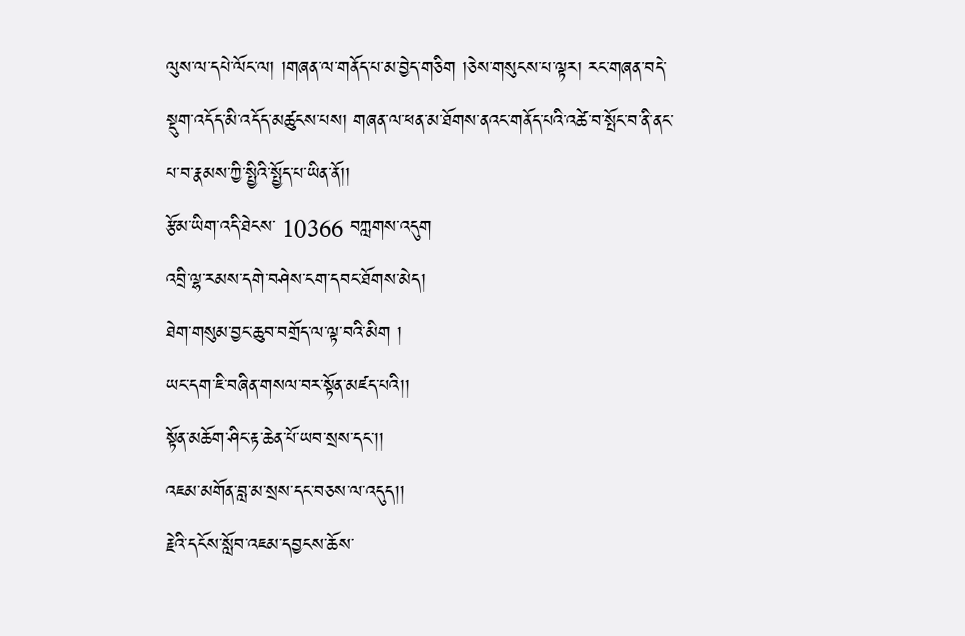ལུས་ལ་དཔེ་ལོང་ལ། །གཞན་ལ་གནོད་པ་མ་བྱེད་གཅིག །ཅེས་གསུངས་པ་ལྟར། རང་གཞན་བདེ་སྡུག་འདོད་མི་འདོད་མཚུངས་པས། གཞན་ལ་ཕན་མ་ཐོགས་ནའང་གནོད་པའི་འཚེ་བ་སྤོང་བ་ནི་ནང་པ་བ་རྣམས་ཀྱི་སྤྱིའི་སྤྱོད་པ་ཡིན་ནོ།།
རྩོམ་ཡིག་འདི་ཐེངས་ 10366 བཀླགས་འདུག
འབྲི་ལྷ་རམས་དགེ་བཤེས་ངག་དབང་ཐོགས་མེད།
ཐེག་གསུམ་བྱང་ཆུབ་བགྲོད་ལ་ལྟ་བའི་མིག །
ཡང་དག་ཇི་བཞིན་གསལ་བར་སྟོན་མཛད་པའི།།
སྟོན་མཆོག་ཤིང་རྟ་ཆེན་པོ་ཡབ་སྲས་དང་།།
འཇམ་མགོན་བླ་མ་སྲས་དང་བཅས་ལ་འདུད།།
རྗེའི་དངོས་སློབ་འཇམ་དབྱངས་ཆོས་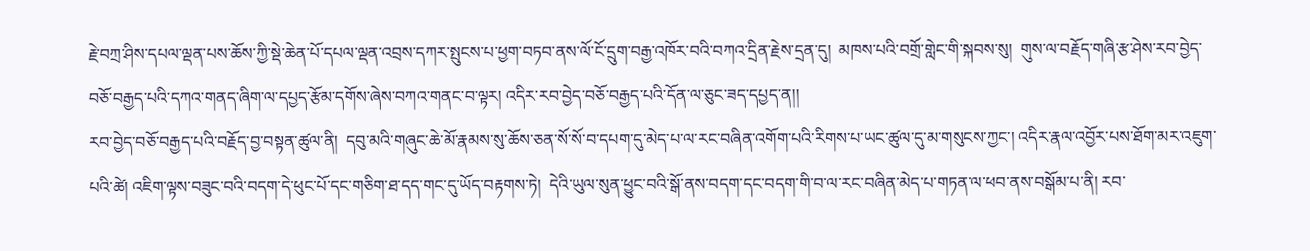རྗེ་བཀྲ་ཤིས་དཔལ་ལྡན་པས་ཆོས་ཀྱི་སྡེ་ཆེན་པོ་དཔལ་ལྡན་འབྲས་དཀར་སྤུངས་པ་ཕྱག་བཏབ་ནས་ལོ་ངོ་དྲུག་བརྒྱ་འཁོར་བའི་བཀའ་དྲིན་རྗེས་དྲན་དུ།  མཁས་པའི་བགྲོ་གླེང་གི་སྐབས་སུ།  གུས་ལ་བརྗོད་གཞི་རྩ་ཤེས་རབ་བྱེད་བཅོ་བརྒྱད་པའི་དཀའ་གནད་ཞིག་ལ་དཔྱད་རྩོམ་དགོས་ཞེས་བཀའ་གནང་བ་ལྟར། འདིར་རབ་བྱེད་བཅོ་བརྒྱད་པའི་དོན་ལ་ཅུང་ཟད་དཔྱད་ན།།
རབ་བྱེད་བཅོ་བརྒྱད་པའི་བརྗོད་བྱ་བསྟན་ཚུལ་ནི།  དབུ་མའི་གཞུང་ཆེ་མོ་རྣམས་སུ་ཆོས་ཅན་སོ་སོ་བ་དཔག་དུ་མེད་པ་ལ་རང་བཞིན་འགོག་པའི་རིགས་པ་ཡང་ཚུལ་དུ་མ་གསུངས་ཀྱང་། འདིར་རྣལ་འབྱོར་པས་ཐོག་མར་འཇུག་པའི་ཚེ། འཇིག་ལྟས་བཟུང་བའི་བདག་དེ་ཕུང་པོ་དང་གཅིག་ཐ་དད་གང་དུ་ཡོད་བརྟགས་ཏེ།  དེའི་ཡུལ་སུན་ཕྱུང་བའི་སྒོ་ནས་བདག་དང་བདག་གི་བ་ལ་རང་བཞིན་མེད་པ་གཏན་ལ་ཕབ་ནས་བསྒོམ་པ་ནི། རབ་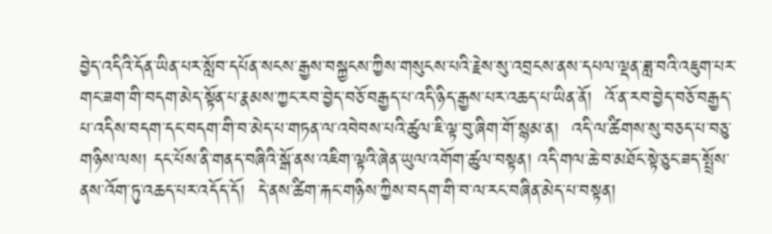བྱེད་འདིའི་དོན་ཡིན་པར་སློབ་དཔོན་སངས་རྒྱས་བསྐྱངས་ཀྱིས་གསུངས་པའི་རྗེས་སུ་འབྲངས་ནས་དཔལ་ལྡན་ཟླ་བའི་འཇུག་པར་གང་ཟག་གི་བདག་མེད་སྟོན་པ་རྣམས་ཀྱང་རབ་བྱེད་བཅོ་བརྒྱད་པ་འདི་ཉིད་རྒྱས་པར་འཆད་པ་ཡིན་ནོ།  འོ་ན་རབ་བྱེད་བཅོ་བརྒྱད་པ་འདིས་བདག་དང་བདག་གི་བ་མེད་པ་གཏན་ལ་འབེབས་པའི་ཚུལ་ཇི་ལྟ་བུ་ཞིག་གོ་སྙམ་ན།  འདི་ལ་ཚིགས་སུ་བཅད་པ་བཅུ་གཉིས་ལས། དང་པོས་ནི་གནད་བཞིའི་སྒོ་ནས་འཇིག་ལྟའི་ཞེན་ཡུལ་འགོག་ཚུལ་བསྟན། འདི་གལ་ཆེ་བ་མཐོང་སྟེ་ཅུང་ཟད་སྤྲོས་ནས་འོག་ཏུ་འཆད་པར་འདོད་དོ།  དེ་ནས་ཚིག་རྐང་གཉིས་ཀྱིས་བདག་གི་བ་ལ་རང་བཞིན་མེད་པ་བསྟན།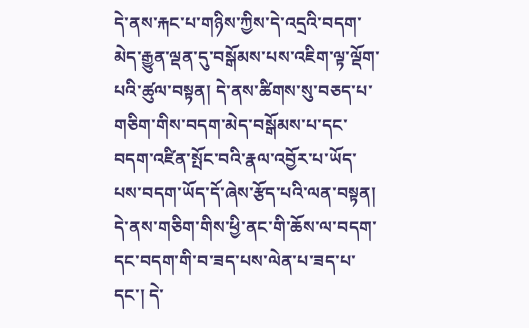དེ་ནས་རྐང་པ་གཉིས་ཀྱིས་དེ་འདྲའི་བདག་མེད་རྒྱུན་ལྡན་དུ་བསྒོམས་པས་འཇིག་ལྟ་ལྡོག་པའི་ཚུལ་བསྟན། དེ་ནས་ཚིགས་སུ་བཅད་པ་གཅིག་གིས་བདག་མེད་བསྒོམས་པ་དང་བདག་འཛིན་སྤོང་བའི་རྣལ་འབྱོར་པ་ཡོད་པས་བདག་ཡོད་དོ་ཞེས་རྩོད་པའི་ལན་བསྟན། དེ་ནས་གཅིག་གིས་ཕྱི་ནང་གི་ཆོས་ལ་བདག་དང་བདག་གི་བ་ཟད་པས་ལེན་པ་ཟད་པ་དང་། དེ་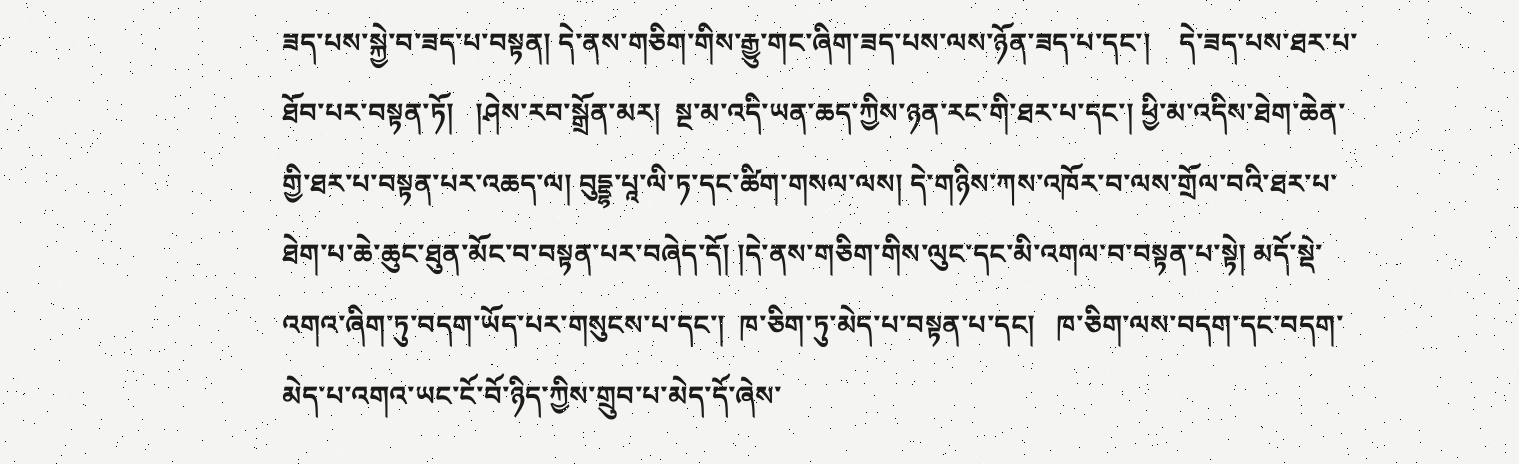ཟད་པས་སྐྱེ་བ་ཟད་པ་བསྟན། དེ་ནས་གཅིག་གིས་རྒྱུ་གང་ཞིག་ཟད་པས་ལས་ཉོན་ཟད་པ་དང་།    དེ་ཟད་པས་ཐར་པ་ཐོབ་པར་བསྟན་ཏོ།   །ཤེས་རབ་སྒྲོན་མར།  སྔ་མ་འདི་ཡན་ཆད་ཀྱིས་ཉན་རང་གི་ཐར་པ་དང་། ཕྱི་མ་འདིས་ཐེག་ཆེན་གྱི་ཐར་པ་བསྟན་པར་འཆད་ལ། བུདྡྷ་པཱ་ལི་ཏ་དང་ཚིག་གསལ་ལས། དེ་གཉིས་ཀས་འཁོར་བ་ལས་གྲོལ་བའི་ཐར་པ་ཐེག་པ་ཆེ་ཆུང་ཐུན་མོང་བ་བསྟན་པར་བཞེད་དོ། །དེ་ནས་གཅིག་གིས་ལུང་དང་མི་འགལ་བ་བསྟན་པ་སྟེ། མདོ་སྡེ་འགའ་ཞིག་ཏུ་བདག་ཡོད་པར་གསུངས་པ་དང་།  ཁ་ཅིག་ཏུ་མེད་པ་བསྟན་པ་དང།   ཁ་ཅིག་ལས་བདག་དང་བདག་མེད་པ་འགའ་ཡང་ངོ་བོ་ཉིད་ཀྱིས་གྲུབ་པ་མེད་དོ་ཞེས་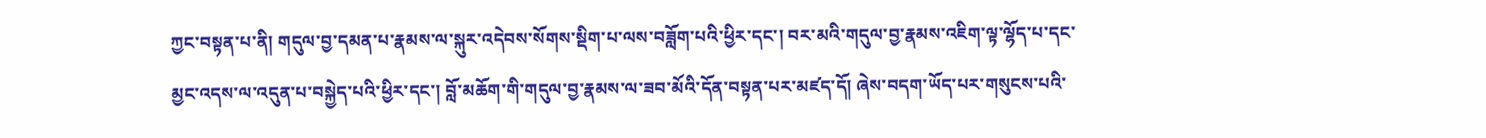ཀྱང་བསྟན་པ་ནི། གདུལ་བྱ་དམན་པ་རྣམས་ལ་སྐུར་འདེབས་སོགས་སྡིག་པ་ལས་བཟློག་པའི་ཕྱིར་དང་། བར་མའི་གདུལ་བྱ་རྣམས་འཇིག་ལྟ་ལྷོད་པ་དང་མྱང་འདས་ལ་འདུན་པ་བསྐྱེད་པའི་ཕྱིར་དང་། བློ་མཆོག་གི་གདུལ་བྱ་རྣམས་ལ་ཟབ་མོའི་དོན་བསྟན་པར་མཛད་དོ། ཞེས་བདག་ཡོད་པར་གསུངས་པའི་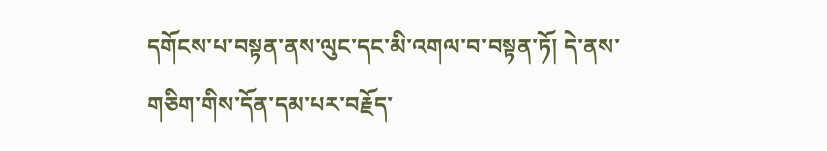དགོངས་པ་བསྟན་ནས་ལུང་དང་མི་འགལ་བ་བསྟན་ཏོ། དེ་ནས་གཅིག་གིས་དོན་དམ་པར་བརྗོད་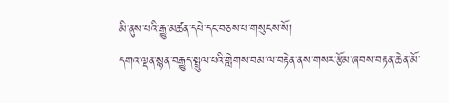མི་ནུས་པའི་རྒྱུ་མཚན་དཔེ་དང་བཅས་པ་གསུངས་སོ།
དགའ་ལྡན་སྙན་བརྒྱུད་སྤྲུལ་པའི་གླེགས་བམ་ལ་བརྟེན་ནས་གསར་རྩོམ་ཞབས་བརྟན་ཆེན་མོ་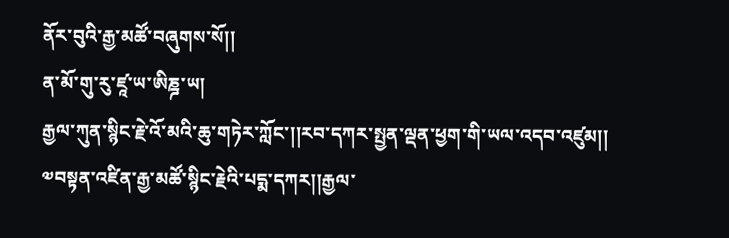ནོར་བུའི་རྒྱ་མཚོ་བཞུགས་སོ།།
ན་མོ་གུ་རུ་ཛཱ་ཡ་ཨིཎྜ་ཡ།
རྒྱལ་ཀུན་སྙིང་རྗེ་འོ་མའི་ཆུ་གཏེར་ཀློང་།།རབ་དཀར་སྤྱན་ལྡན་ཕྱག་གི་ཡལ་འདབ་འཛུམ།།
༧བསྟན་འཛིན་རྒྱ་མཚོ་སྙིང་རྗེའི་པདྨ་དཀར།།རྒྱལ་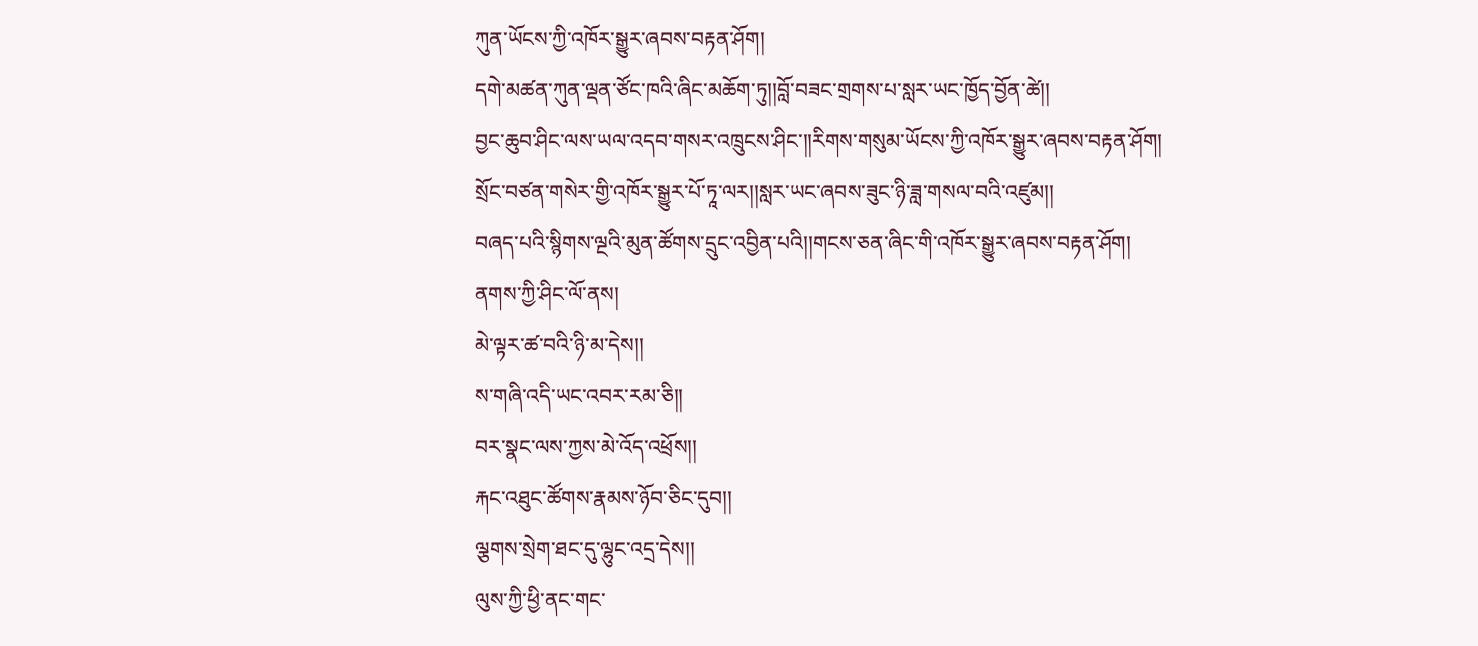ཀུན་ཡོངས་ཀྱི་འཁོར་སྒྱུར་ཞབས་བརྟན་ཤོག།
དགེ་མཚན་ཀུན་ལྡན་ཙོང་ཁའི་ཞིང་མཆོག་ཏུ།།བློ་བཟང་གྲགས་པ་སླར་ཡང་ཁྱོད་བྱོན་ཚེ།།
བྱང་ཆུབ་ཤིང་ལས་ཡལ་འདབ་གསར་འཁྲུངས་ཤིང་།།རིགས་གསུམ་ཡོངས་ཀྱི་འཁོར་སྒྱུར་ཞབས་བརྟན་ཤོག།
སྲོང་བཙན་གསེར་གྱི་འཁོར་སྒྱུར་པོ་ཏཱ་ལར།།སླར་ཡང་ཞབས་ཟུང་ཉི་ཟླ་གསལ་བའི་འཛུམ།།
བཞད་པའི་སྙིགས་ལྔའི་མུན་ཚོགས་དྲུང་འབྱིན་པའི།།གངས་ཅན་ཞིང་གི་འཁོར་སྒྱུར་ཞབས་བརྟན་ཤོག།
ནགས་ཀྱི་ཤིང་ལོ་ནས།
མེ་ལྟར་ཚ་བའི་ཉི་མ་དེས།།
ས་གཞི་འདི་ཡང་འབར་རམ་ཅི།།
བར་སྣང་ལས་ཀྱས་མེ་འོད་འཕྲོས།།
རྐང་འཐུང་ཚོགས་རྣམས་ཉོབ་ཅིང་དུབ།།
ལྕགས་སྲེག་ཐང་དུ་ལྷུང་འདྲ་དེས།།
ལུས་ཀྱི་ཕྱི་ནང་གང་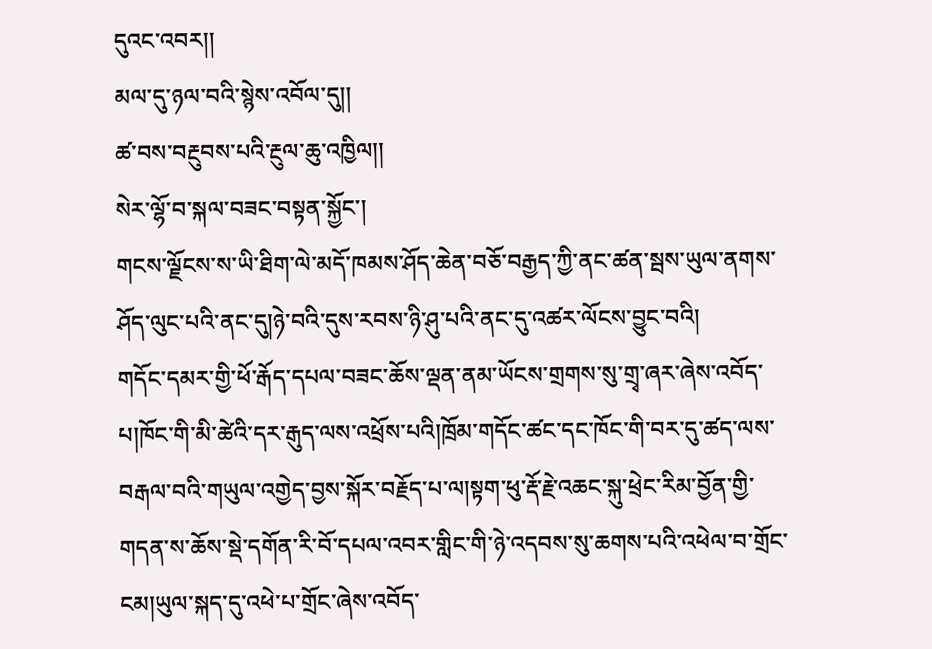དུའང་འབར།།
མལ་དུ་ཉལ་བའི་སྙེས་འབོལ་དུ།།
ཚ་བས་བརྔུབས་པའི་རྔུལ་ཆུ་འཁྱིལ།།
སེར་ལྷོ་བ་སྐལ་བཟང་བསྟན་སྐྱོང་།
གངས་ལྗོངས་ས་ཡི་ཐིག་ལེ་མདོ་ཁམས་ཤོད་ཆེན་བཅོ་བརྒྱད་ཀྱི་ནང་ཚན་སྦས་ཡུལ་ནགས་ཤོད་ལུང་པའི་ནང་དུ།ཉེ་བའི་དུས་རབས་ཉི་ཤུ་པའི་ནང་དུ་འཚར་ལོངས་བྱུང་བའི།
གདོང་དམར་གྱི་ཕོ་རྒོད་དཔལ་བཟང་ཆོས་ལྡན་ནམ་ཡོངས་གྲགས་སུ་གྲྭ་ཞར་ཞེས་འབོད་པ།ཁོང་གི་མི་ཚེའི་དར་རྒུད་ལས་འཕྲོས་པའི།ཁྲོམ་གདོང་ཚང་དང་ཁོང་གི་བར་དུ་ཚད་ལས་བརྒལ་བའི་གཡུལ་འགྱེད་བྱས་སྐོར་བརྗོད་པ་ལ།སྟག་ཕུ་རྡོ་རྗེ་འཆང་སྐུ་ཕྲེང་རིམ་བྱོན་གྱི་གདན་ས་ཆོས་སྡེ་དགོན་རི་བོ་དཔལ་འབར་གླིང་གི་ཉེ་འདབས་སུ་ཆགས་པའི་འཕེལ་བ་གྲོང་ངམ།ཡུལ་སྐད་དུ་འཕེ་པ་གྲོང་ཞེས་འབོད་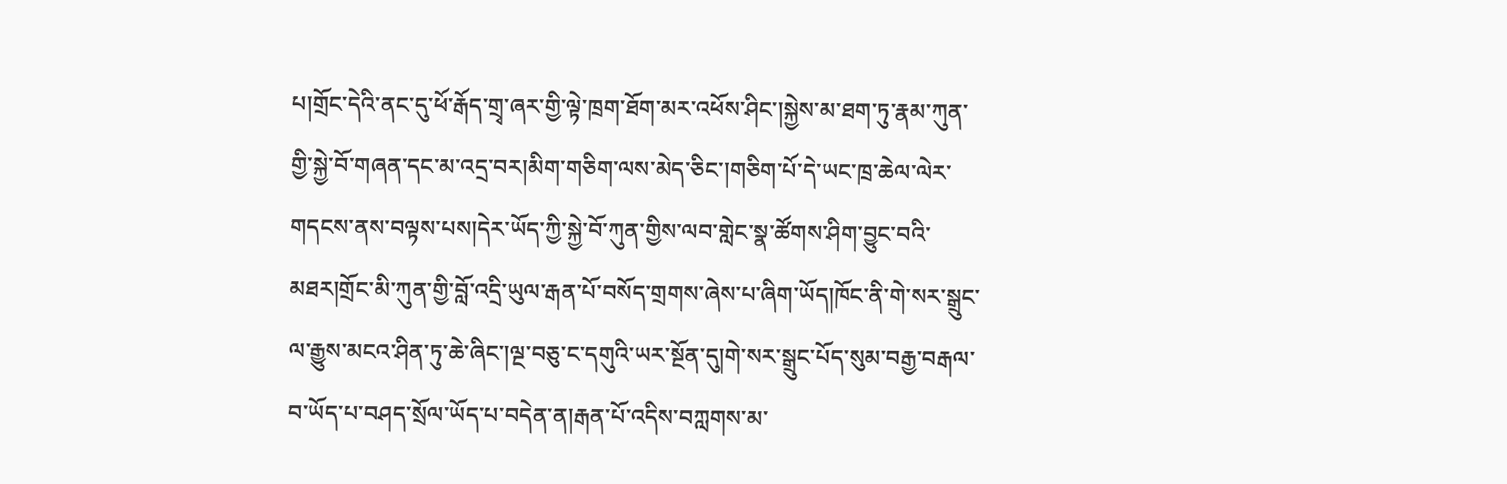པ།གྲོང་དེའི་ནང་དུ་ཕོ་རྒོད་གྲྭ་ཞར་གྱི་ལྟེ་ཁྲག་ཐོག་མར་འཕོས་ཤིང་།སྐྱེས་མ་ཐག་ཏུ་རྣམ་ཀུན་གྱི་སྐྱེ་བོ་གཞན་དང་མ་འདྲ་བར།མིག་གཅིག་ལས་མེད་ཅིང་།གཅིག་པོ་དེ་ཡང་ཁྲ་ཆེལ་ལེར་གདངས་ནས་བལྟས་པས།དེར་ཡོད་ཀྱི་སྐྱེ་བོ་ཀུན་གྱིས་ལབ་གླེང་སྣ་ཚོགས་ཤིག་བྱུང་བའི་མཐར།གྲོང་མི་ཀུན་གྱི་བློ་འདྲི་ཡུལ་རྒན་པོ་བསོད་གྲགས་ཞེས་པ་ཞིག་ཡོད།ཁོང་ནི་གེ་སར་སྒྲུང་ལ་རྒྱུས་མངའ་ཤིན་ཏུ་ཆེ་ཞིང་།ལྔ་བཅུ་ང་དགུའི་ཡར་སྔོན་དུ།གེ་སར་སྒྲུང་པོད་སུམ་བརྒྱ་བརྒལ་བ་ཡོད་པ་བཤད་སྲོལ་ཡོད་པ་བདེན་ན།རྒན་པོ་འདིས་བཀླགས་མ་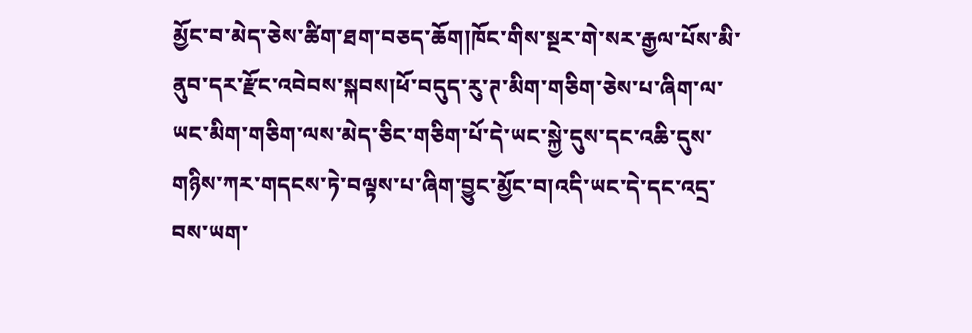མྱོང་བ་མེད་ཅེས་ཚིག་ཐག་བཅད་ཆོག།ཁོང་གིས་སྔར་གེ་སར་རྒྱལ་པོས་མི་ནུབ་དར་རྫོང་འབེབས་སྐབས།ཕོ་བདུད་རུ་ཊ་མིག་གཅིག་ཅེས་པ་ཞིག་ལ་ཡང་མིག་གཅིག་ལས་མེད་ཅིང་གཅིག་པོ་དེ་ཡང་སྐྱེ་དུས་དང་འཆི་དུས་གཉིས་ཀར་གདངས་ཏེ་བལྟས་པ་ཞིག་བྱུང་མྱོང་བ།འདི་ཡང་དེ་དང་འདྲ་བས་ཡག་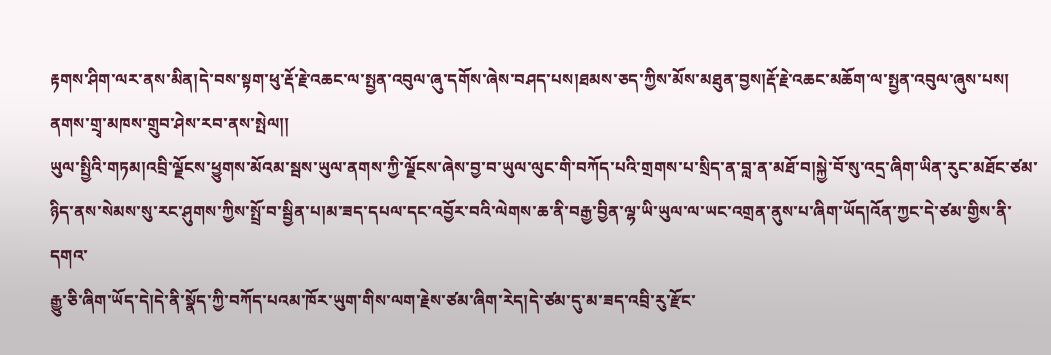རྟགས་ཤིག་ལར་ནས་མིན།དེ་བས་སྟག་ཕུ་རྡོ་རྗེ་འཆང་ལ་སྤྱན་འབུལ་ཞུ་དགོས་ཞེས་བཤད་པས།ཐམས་ཅད་ཀྱིས་མོས་མཐུན་བྱས།རྡོ་རྗེ་འཆང་མཆོག་ལ་སྤྱན་འབུལ་ཞུས་པས།
ནགས་གྲྭ་མཁས་གྲུབ་ཤེས་རབ་ནས་སྤེལ།།
ཡུལ་སྤྱིའི་གཏམ།འབྲི་ལྗོངས་ཕྱུགས་མོའམ་སྦས་ཡུལ་ནགས་ཀྱི་ལྗོངས་ཞེས་བྱ་བ་ཡུལ་ལུང་གི་བཀོད་པའི་གྲགས་པ་སྲིད་ན་བླ་ན་མཐོ་བ།སྐྱེ་བོ་སུ་འདྲ་ཞིག་ཡིན་རུང་མཐོང་ཙམ་ཉིད་ནས་སེམས་སུ་རང་ཤུགས་ཀྱིས་སྤྲོ་བ་སྦྱིན་པ།མ་ཟད་དཔལ་དང་འབྱོར་བའི་ལེགས་ཆ་ནི་བརྒྱ་བྱིན་ལྷ་ཡི་ཡུལ་ལ་ཡང་འགྲན་ནུས་པ་ཞིག་ཡོད།འོན་ཀྱང་དེ་ཙམ་གྱིས་ནི་དགའ་
རྒྱུ་ཅི་ཞིག་ཡོད་དེ།དེ་ནི་སྣོད་ཀྱི་བཀོད་པའམ་ཁོར་ཡུག་གིས་ལག་རྗེས་ཙམ་ཞིག་རེད།དེ་ཙམ་དུ་མ་ཟད་འབྲི་རུ་རྫོང་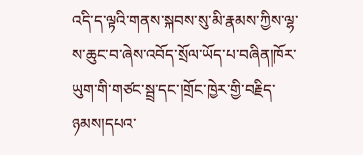འདི་ད་ལྟའི་གནས་སྐབས་སུ་མི་རྣམས་ཀྱིས་ལྷ་ས་ཆུང་བ་ཞེས་འབོད་སྲོལ་ཡོད་པ་བཞིན།ཁོར་ཡུག་གི་གཙང་སྦྲ་དང་།གྲོང་ཁྱེར་གྱི་བརྗིད་ཉམས།དཔའ་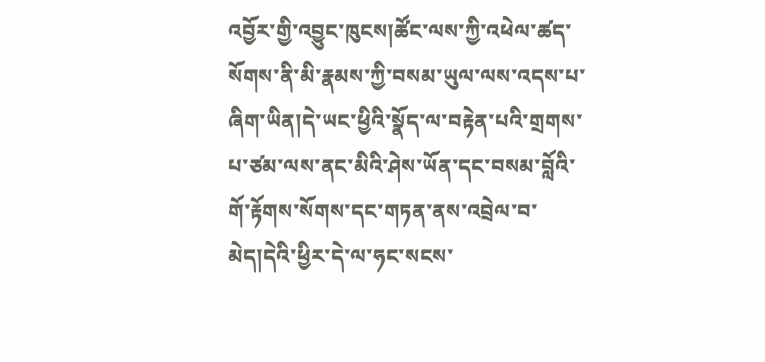འབྱོར་གྱི་འབྱུང་ཁུངས།ཚོང་ལས་ཀྱི་འཕེལ་ཚད་སོགས་ནི་མི་རྣམས་ཀྱི་བསམ་ཡུལ་ལས་འདས་པ་ཞིག་ཡིན།དེ་ཡང་ཕྱིའི་སྣོད་ལ་བརྟེན་པའི་གྲགས་པ་ཙམ་ལས་ནང་མིའི་ཤེས་ཡོན་དང་བསམ་བློའི་གོ་རྟོགས་སོགས་དང་གཏན་ནས་འབྲེལ་བ་མེད།དེའི་ཕྱིར་དེ་ལ་ཧང་སངས་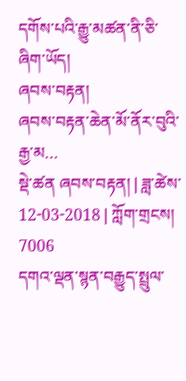དགོས་པའི་རྒྱུ་མཚན་ནི་ཅི་ཞིག་ཡོད།
ཞབས་བརྟན།
ཞབས་བརྟན་ཆེན་མོ་ནོར་བུའི་རྒྱ་མ…
སྡེ་ཚན ཞབས་བརྟན། | ཟླ་ཚེས་ 12-03-2018 | ཀློག་གྲངས། 7006
དགའ་ལྡན་སྙན་བརྒྱུད་སྤྲུལ་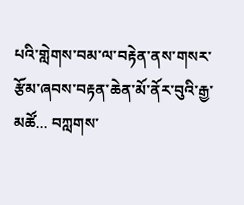པའི་གླེགས་བམ་ལ་བརྟེན་ནས་གསར་རྩོམ་ཞབས་བརྟན་ཆེན་མོ་ནོར་བུའི་རྒྱ་མཚོ... བཀླགས་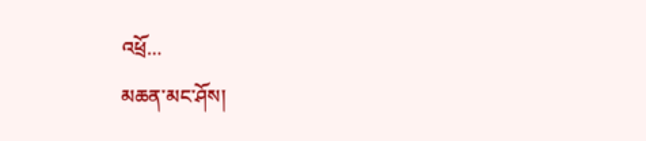འཕྲོ...
མཆན་མང་ཤོས།